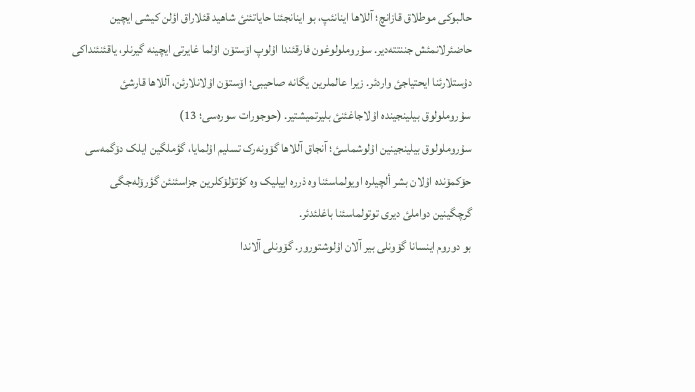حالبوکی موطلاق قازانچ؛ آللاها اینانئپ، بو اینانجئنا حایاتئنئ شاهید قئلاراق اؤلن کیشی ایچین حاضئرلانمئش جننتتەدیر. سۇروملولوغون فارقئندا اۇلوپ اۆستۆن اۇلما غایرتی ایچینە گیرنلر، یاقئنئنداکی دۇستلارئنا ایحتیاجئ واردئر. زیرا عالملرین یگانە صاحیبی؛ اۆستۆن اۇلانلارئن، آللاها قارشئ سۇروملولوق بیلینجیندە اۇلاجاغئنئ بلیرتمیشتیر. (حوجورات سورەسی؛ 13)
سۇروملولوق بیلینجینین اۇلوشماسئ؛ آنجاق آللاها گۆونەرک تسلیم اۇلمایا، گؤملگین ایلک دۆگمەسی حۆکمۆندە اۇلان بشر ألچیلرە اویولماسئنا وە ذررە اییلیک وە کؤتۆلۆکلرین جزاسئنئن گؤرۆلەجگی گرچگینین دواملئ دیری توتولماسئنا باغلئدئر.
بو دوروم اینسانا گۆونلی بیر آلان اۇلوشتورور. گۆونلی آلاندا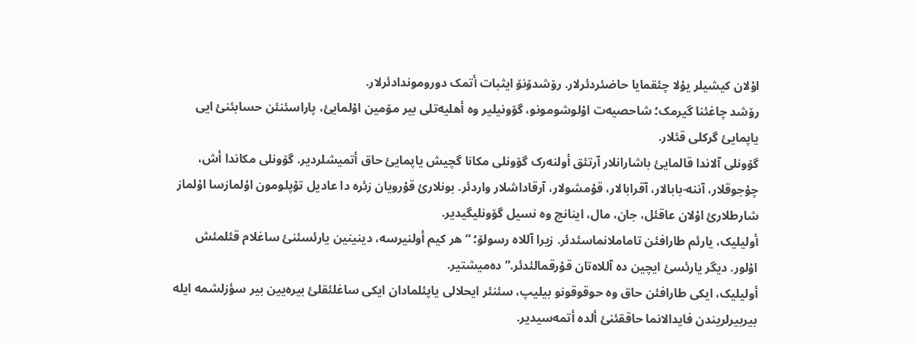اۇلان کیشیلر یۇلا چئقمایا حاضئردئرلار. رۆشدۆنۆ ایثبات أتمک دوروموندادئرلار.
رۆشد چاغئنا گیرمک؛ شاحصیەت اۇلوشومونو، گۆونیلیر وە أهلیەتلی بیر مۆمین اۇلمایئ، پاراسئنئن حسابئنئ ایی یاپمایئ گرکلی قئلار.
گۆونلی آلاندا قالمایئ باشارانلار آرتئق أولنەرک گۆونلی مکانا گچیش یاپمایئ حاق أتمیشلردیر. گۆونلی مکاندا أش، چۇجوقلار، آننە-بابالار، آقرابالار، قۇمشولار، آرقاداشلار واردئر. بونلارئ قۇرویان زئرە دا عادیل تۇپلومون اۇلمازسا اۇلماز شارطلارئ اۇلان عاقئل، جان، مال، اینانچ وە نسیل گۆونلیگیدیر.
أولیلیک، یارئم طارافئن تاماملانماسئدئر. زیرا آللاە رسولۆ؛ “هر کیم أولنیرسە، دینینین یارئسئنئ ساغلام قئلمئش اۇلور. دیگر یارئسئ ایچین دە آللاەتان قۇرقمالئدئر.” دەمیشتیر.
أولیلیک، ایکی طارافئن حاق وە حوقوقونو بیلیپ، سئنئر ایحلالی یاپئلمادان ایکی ساغلئقلئ بیرەیین بیر سؤزلشمە ایلە بیربیرلریندن فایدالانما حاققئنئ ألدە أتمەسیدیر.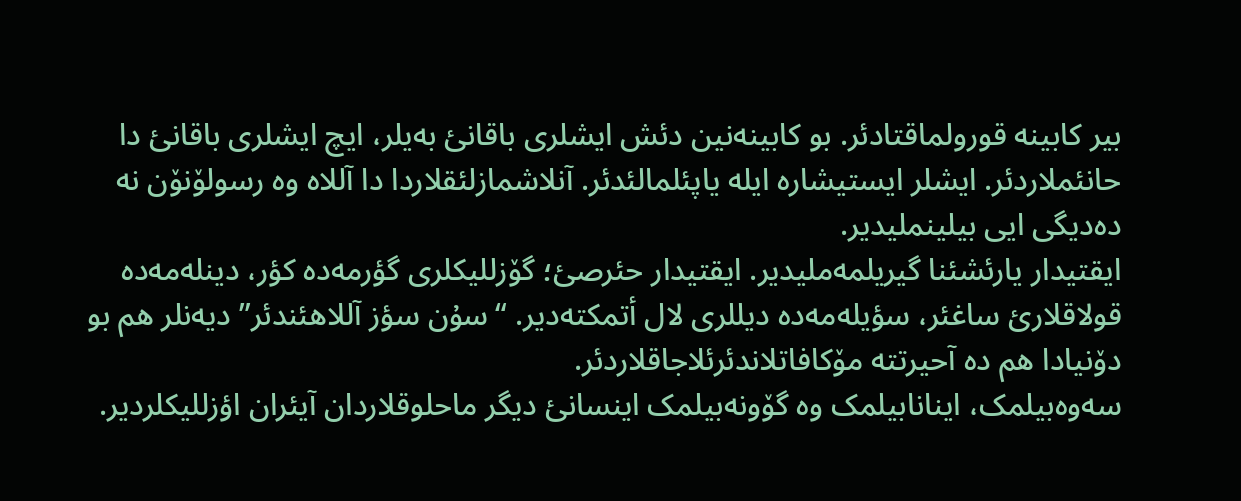بیر کابینە قورولماقتادئر. بو کابینەنین دئش ایشلری باقانئ بەیلر، ایچ ایشلری باقانئ دا حانئملاردئر. ایشلر ایستیشارە ایلە یاپئلمالئدئر. آنلاشمازلئقلاردا دا آللاە وە رسولۆنۆن نە دەدیگی ایی بیلینملیدیر.
ایقتیدار یارئشئنا گیریلمەملیدیر. ایقتیدار حئرصئ؛ گۆزللیکلری گؤرمەدە کؤر، دینلەمەدە قولاقلارئ ساغئر، سؤیلەمەدە دیللری لال أتمکتەدیر. “سۇن سؤز آللاهئندئر” دیەنلر هم بو دۆنیادا هم دە آحیرتتە مۆکافاتلاندئرئلاجاقلاردئر.
سەوەبیلمک، اینانابیلمک وە گۆونەبیلمک اینسانئ دیگر ماحلوقلاردان آیئران اؤزللیکلردیر.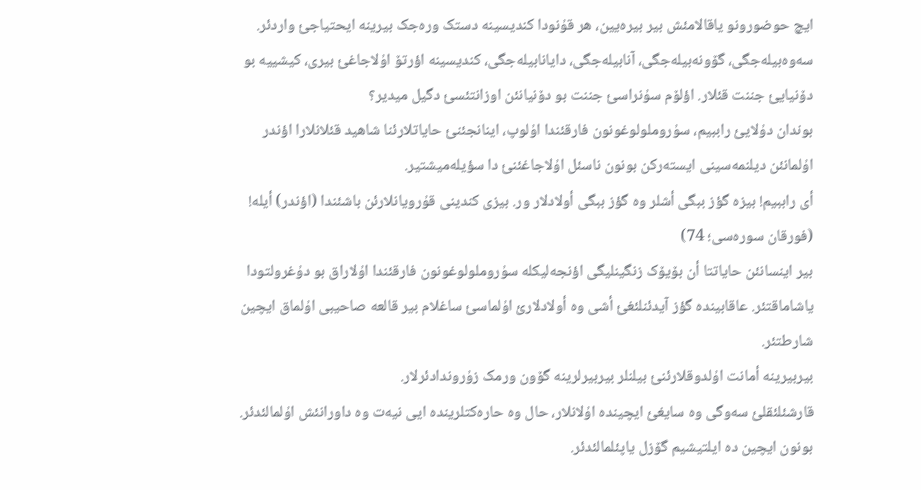ایچ حوضورونو یاقالامئش بیر بیرەیین، هر قۇنودا کندیسینە دستک ورەجک بیرینە ایحتیاجئ واردئر.
سەوەبیلەجگی، گۆونەبیلەجگی، آنابیلەجگی، دایانابیلەجگی، کندیسینە اؤرتۆ اۇلاجاغئ بیری، کیشییە بو دۆنیایئ جننت قئلار. اؤلۆم سۇنراسئ جننت بو دۆنیانئن اوزانتئسئ دگیل میدیر؟
بوندان دۇلایئ راببیم، سۇروملولوغونون فارقئندا اۇلوپ، اینانجئنئ حایاتلارئنا شاهید قئلانلارا اؤندر اۇلمانئن دیلنمەسینی ایستەرکن بونون ناسئل اۇلاجاغئنئ دا سؤیلەمیشتیر.
أی راببیم! بیزە گؤز ببگی أشلر وە گؤز ببگی أولادلار ور. بیزی کندینی قۇرویانلارئن باشئندا (اؤندر) أیلە! (فورقان سورەسی؛ 74)
بیر اینسانئن حایاتتا أن بۆیۆک زنگینلیگی اؤنجەلیکلە سۇروملولوغونون فارقئندا اۇلاراق بو دۇغرولتودا یاشاماقتئر. عاقابیندە گؤز آیدئنلئغئ أشی وە أولادلارئ اۇلماسئ ساغلام بیر قالعە صاحیبی اۇلماق ایچین شارطتئر.
بیربیرینە أمانت اۇلدوقلارئنئ بیلنلر بیربیرلرینە گۆون ورمک زۇروندادئرلار.
قارشئلئقلئ سەوگی وە سایغئ ایچیندە اۇلانلار، حال وە حارەکتلریندە ایی نیەت وە داورانئش اۇلمالئدئر.
بونون ایچین دە ایلتیشیم گۆزل یاپئلمالئدئر.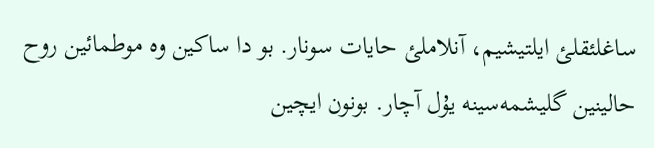ساغلئقلئ ایلتیشیم، آنلاملئ حایات سونار. بو دا ساکین وە موطمائین روح حالینین گلیشمەسینە یۇل آچار. بونون ایچین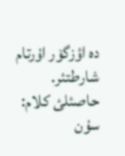دە اؤزگۆر اۇرتام شارطتئر.
حاصئلئ کلام: سۇن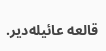قالعە عائیلەدیر.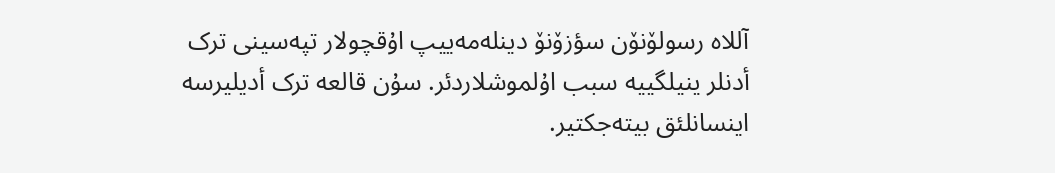آللاە رسولۆنۆن سؤزۆنۆ دینلەمەییپ اۇقچولار تپەسینی ترک أدنلر ینیلگییە سبب اۇلموشلاردئر. سۇن قالعە ترک أدیلیرسە اینسانلئق بیتەجکتیر.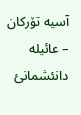آسیە تۆرکان – عائیلە دانئشمانئ